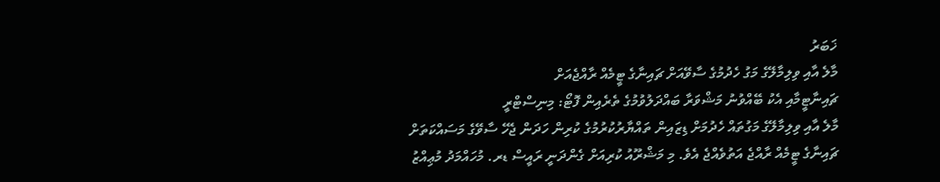ޚަބަރު
މާލެ އާއި ވިލިމާލޭގެ މަގު ހެދުމުގެ ސާވޭއަށް ޗައިނާގެ ޓީމެއް ރާއްޖެއަށް
ޗައިނާޓީމާއި އެކު ބޭއްވުނު މަޝްވަރާ ބައްދަލުވުމުގެ ތެރެއިން ފޮޓޯ: މިނިސްޓްރީ
މާލެ އާއި ވިލިމާލޭގެ މަގުތައް ހެދުމަށް ޑިޒައިން ތައްޔާރުކުރުމުގެ ކުރިން ހަދަން ޖެހޭ ސާވޭގެ މަސައްކަތަށް ޗައިނާގެ ޓީމެއް ރާއްޖެ އަތުވެއްޖެ އެވެ. މި މަޝްރޫއު ކުރިއަށް ގެންދަނީ ރައީސް ޑރ. މުހައްމަދު މުޢިއްޒު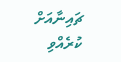ޗައިނާއަށް ކުރެއްވި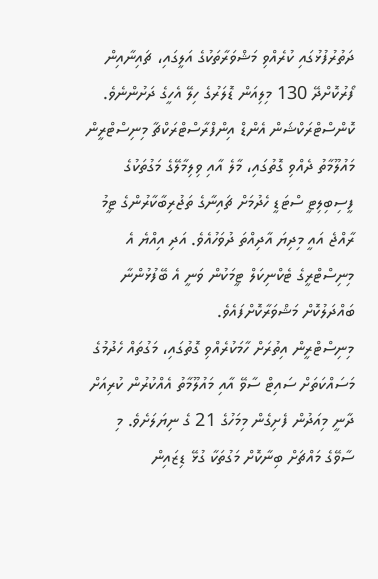ދަތުރުފުޅުގައި ކުރެއްވި މަޝްވަރާތަކުގެ އަލީގައި، ޗައިނާއިން ފޯރުކޮށްދޭ 130 މިލިއަން ޑޮލަރުގެ ހިލޭ އެހީގެ ދަށުންނެވެ.
ކޮންސްޓްރަކްޝަން އެންޑް އިންފްރާސްޓްރަކްޗާ މިނިސްޓްރީން މައުލޫމާތު ދެއްވި ގޮތުގައި، މާލެ އާއި ވިލިމާލޭގެ މަގުތަކުގެ ފީސިބިލިޓީ ސްޓަޑީ ހެދުމަށް ޗައިނާގެ ތަޖުރިބާކާރުންގެ ޓީމު ރާއްޖެ އައީ މިދިޔަ އާދިއްތަ ދުވަހުއެވެ. އަދި އިއްޔެ އެ މިނިސްޓްރީގެ ޓެކްނިކަލް ޓީމަކުން ވަނީ އެ ބޭފުޅުންނާ ބައްދަލުކޮށް މަޝްވަރާކޮށްފައެވެ.
މިނިސްޓްރީން އިތުރަށް ހާމަކުރެއްވި ގޮތުގައި، މަގުތައް ހެދުމުގެ މަސައްކަތަށް ސައިޓް ސާވޭ އާއި މައުލޫމާތު އެއްކުރުން ކުރިއަށް ދާނީ މިއަދުން ފެށިގެން މިމަހުގެ 21 ގެ ނިޔަލަށެވެ. މި ސާވޭގެ މައްޗަށް ބިނާކޮށް މަގުތަކާ ގުޅޭ ޑިޒައިން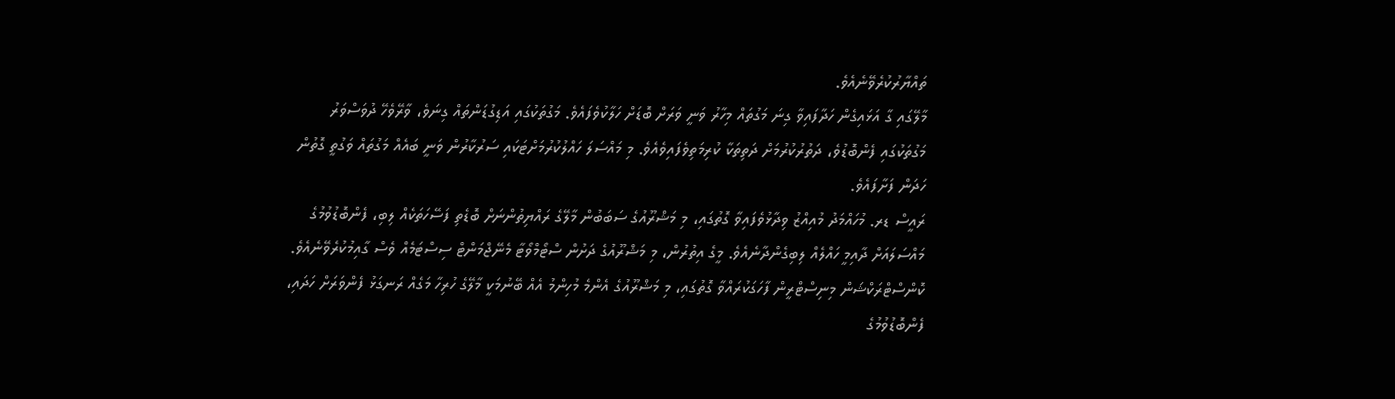ތައްޔާރުކުރެވޭނެއެވެ.
މާލޭގައި ގާ އަޅައިގެން ހަދާފައިވާ ގިނަ މަގުތައް މިހާރު ވަނީ ވަރަށް ބޮޑަށް ހަލާކުވެފައެވެ. މަގުތަކުގައި އަޑިގުޑަންތައް ގިނަވެ، ވާރޭވެހޭ ދުވަސްވަރު މަގުތަކުގައި ފެންބޮޑުވެ، ދަތުރުކުރުމަށް ދަތިތަކާ ކުރިމަތިވެފައިވެއެވެ. މި މައްސަލަ ހައްލުކުރުމަށްޓަކައި ސަރުކާރުން ވަނީ ބައެއް މަގުތައް ވަގުތީ ގޮތުން ހަދަން ފަށާފައެވެ.
ރައީސް ޑރ. މުހައްމަދު މުއިއްޒު ވިދާޅުވެފައިވާ ގޮތުގައި، މި މަޝްރޫއުގެ ސަބަބުން މާލޭގެ ރައްޔިތުންނަށް ބޮޑެތި ފަސޭހަތަކެއް ލިބި، ފެންބޮޑުވުމުގެ މައްސަލައަށް ދާއިމީ ހައްލެއް ލިބިގެންދާނެއެވެ. މީގެ އިތުރުން، މި މަޝްރޫއުގެ ދަށުން ސްޓޯމްވޯޓާ މެނޭޖްމަންޓް ސިސްޓަމެއް ވެސް ގާއިމުކުރެވޭނެއެވެ.
ކޮންސްޓްރަކްޝަން މިނިސްޓްރީން ފާހަގަކުރައްވާ ގޮތުގައި، މި މަޝްރޫއުގެ އެންމެ މުހިންމު އެއް ބޭނުމަކީ މާލޭގެ ހުރިހާ މަގެއް ރަނގަޅު ފެންވަރަށް ހަދައި، ފެންބޮޑުވުމުގެ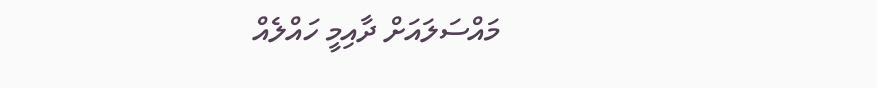މައްސަލައަށް ދާއިމީ ހައްލެއް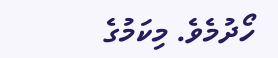ހޯދުމެވެ. މިކަމުގެ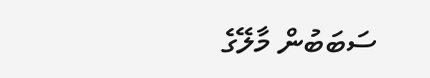ސަބަބުން މާލޭގެ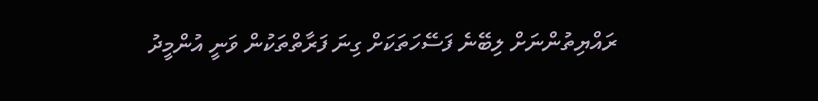ރައްޔިތުންނަށް ލިބޭނެ ފަސޭހަތަކަށް ގިނަ ފަރާތްތަކުން ވަނީ އުންމީދު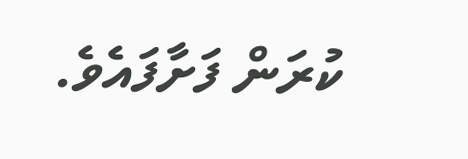ކުރަން ފަށާފައެވެ.